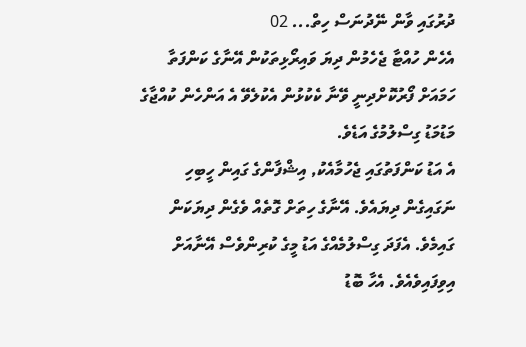ދުރުގައި ވާން ނޭދުނަސް ހިތް... 02
އެހެން ހުއްޓާ ޖެހެމުން ދިޔަ ވައިރޯޅިތަކުން އޭނާގެ ކަންފަތާ ހަމައަށް ފޯރުކޮށްދިނީ ވޭނާ ކެކުޅުން އެކުލެވޭ އެ އަންހެން ކުއްޖާގެ މަޑުމަޑު ގިސްލުމުގެ އަޑެވެ.
އެ އަޑު ކަންފަތުގައި ޖެހުމާއެކު, އިޝްފާންގެ ގައިން ހީބިހި ނަގައިގެން ދިޔައެވެ. އޭނާގެ ހިތަށް ގޮތެއް ވެގެން ދިޔަކަން ގައިމެވެ. އެފަދަ ގިސްލުމެއްގެ އަޑު މީގެ ކުރިންވެސް އޭނާއަށް އިވިފައިވެއެވެ. އެހާ ބޮޑު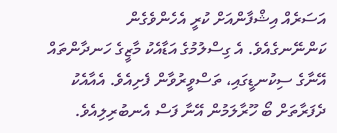އަސަރެއް އިޝްފާންއަށް ކުރީ އެހެންވެގެން ކަންނޭނގެއެވެ. އެ ގިސްލުމުގެ އަޑާއެކު މާޒީގެ ހަނދާންތައް އޭނާގެ ސިކުނޑީގައި، ތަސްވީރުވާން ފެށިއެވެ. އެއާއެކު ދެފަރާތަށް ބޯ ހޫރާލަމުން އޭނާ ފަސް އެނބުރިލިއެވެ.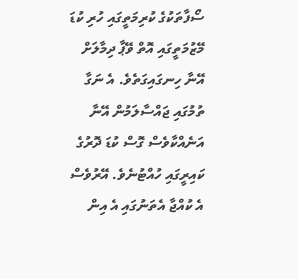ސޯފާތަކުގެ ކުރިމަތީގައި ހުރި ކުޑަ މޭޒުމަތީގައި އޮތް ވޭޕާ ދިމާލަށް އޭނާ ހިނގައިގަތެވެ. އެ ނަގާ ތުމުގައި ޖައްސާލަމުން އޭނާ އަނެއްކާވެސް ގޮސް ކުޑަ ދޮރުގެ ކައިރީގައި ހުއްޓުނެވެ. އޭރުވެސް އެ ކުއްޖާ އެތަނުގައި އެ އިން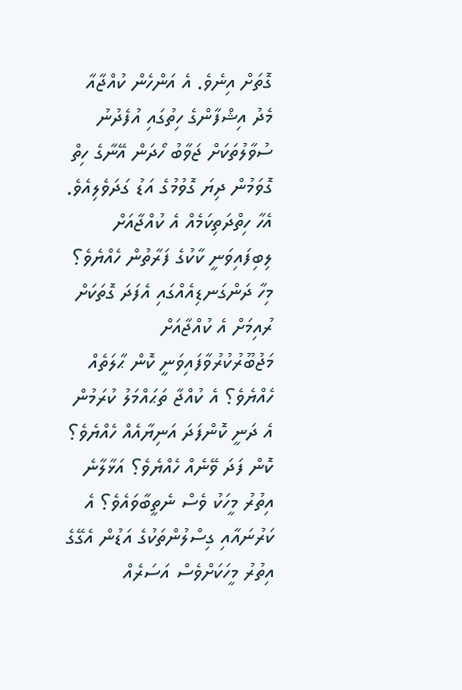ގޮތަށް އިނެވެ. އެ އަންހެން ކުއްޖާއާ މެދު އިޝްފާންގެ ހިތުގައި އުފެދުނު ސުވާލުތަކަށް ޖަވާބު ހޯދަން އޭނާގެ ހިތް ގޮވަމުން ދިޔަ ގޮވުމުގެ އަޑު ގަދަވެލިއެވެ. އެހާ ހިތްދަތިކަމެއް އެ ކުއްޖާއަށް ލިބިފައިވަނީ ކާކުގެ ފަރާތުން ހެއްޔެވެ؟ މިހާ ދަންގަނޑިއެއްގައި އެފަދަ ގޮތަކަށް ރުއިމަށް އެ ކުއްޖާއަށް މަޖުބޫރުކުރުވާފައިވަނީ ކޮން ޙާލަތެއް ހެއްޔެވެ؟ އެ ކުއްޖާ ތަޙައްމަލު ކުރަމުން އެ ދަނީ ކޮންފަދަ އަނިޔާއެއް ހެއްޔެވެ؟ ކޮން ފަދަ ވޭނެއް ހެއްޔެވެ؟ އަޅާލާނެ އިތުރު މީހަކު ވެސް ނެތީބާވައެވެ؟ އެ ކަރުނައާއި ގިސްލުންތަކުގެ އަޑުން އެގޭގެ އިތުރު މީހަކަށްވެސް އަސަރެއް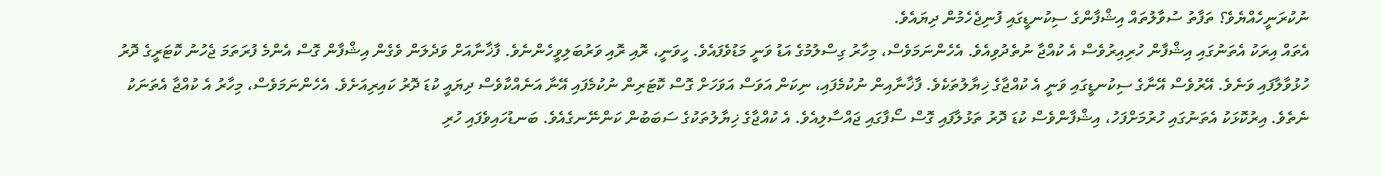ނުކުރަނީހެއްޔެވެ؟ ތަފާތު ސުވާލުތައް އިޝްފާންގެ ސިކުނޑީގައި ފުނިޖެހެމުން ދިޔައެވެ.
އެތައް އިރަކު އެތަނުގައި އިޝްފާން ހުރިއިރުވެސް އެ ކުއްޖާ ނުތެދުވިއެވެ. އެހެންނަމަވެސް، މިހާރު ގިސްލުމުގެ އަޑު ވަނީ މަޑުވެފައެވެ. ހީވަނީ، ރޮއި ރޮއި ވަރުބަލިވީހެންނެވެ. ފާޚާނާއަށް ވަދެލަން ވެގެން އިޝްފާން ގޮސް އެންމެ ފުރަތަމަ ޖެހުނު ކޮޓަރީގެ ދޮރު ހުޅުވާލާފައި ވަނެވެ. އޭރުވެސް އޭނާގެ ސިކުނޑީގައި ވަނީ އެ ކުއްޖާގެ ޚިޔާލުތަކެވެ. ފާޚާނާއިން ނުކުމެފައި، ނިކަން އަވަސް އަވަހަށް ގޮސް ކޮޓަރިން ނުކުމެފައި އޭނާ އަނެއްކާވެސް ދިޔައީ ކުޑަ ދޮރު ކައިރިއަށެވެ. އެހެންނަމަވެސް، މިހާރު އެ ކުއްޖާ އެތަނަކު ނެތެވެ. އިރުކޮޅަކު އެތަނުގައި ހުރުމަށްފަހު، އިޝްފާންވެސް ކުޑަ ދޮރު ތަޅުލާފައި ގޮސް ސޯފާގައި ޖައްސާލިއެވެ. އެ ކުއްޖާގެ ޚިޔާލުތަކުގެ ސަބަބުން ކަންނޭނގެއެވެ. ބަނޑުހައިވެފައި ހުރި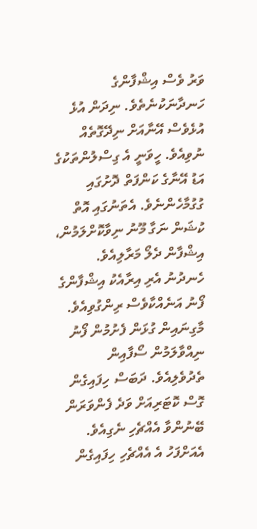ވަރު ވެސް އިޝްފާންގެ ހަނދާނަކުނެތެވެ. ނިދަން އުޅެ އުޅެވެސް އޭނާއަށް ނިދޭގޮތެއް ނުވިއެވެ. ހީވަނީ އެ ގިސްލުންތަކުގެ އަޑު އޭނާގެ ކަންފަތް ދޮށުގައި ގުގުމާހެންނެވެ. އެތަނުގައި އޮތް ކުޝަން ނަގާ މޫނު ނިވާކޮށްލަމުން، އިޝްފާން ދެލޯ މަރާލިއެވެ.
ހެނދުނު އެރި އިރާއެކު އިޝްފާންގެ ފޯނު އަނެއްކާވެސް ރިންގުވިއެވެ. މާގިނައިން ގުޅަން ފެށުމުން ފޯނު ނިއްވާލަމުން ސޯފާއިން ތެދުވެލިއެވެ. ދަބަސް ހިފައިގެން ގޮސް ކޮޓަރިއަށް ވަދެ ފެންވަރަން ބޭނުންވާ އެއްޗެހި ނެގިއެވެ. އެއަށްފަހު އެ އެއްޗެހި ހިފައިގެން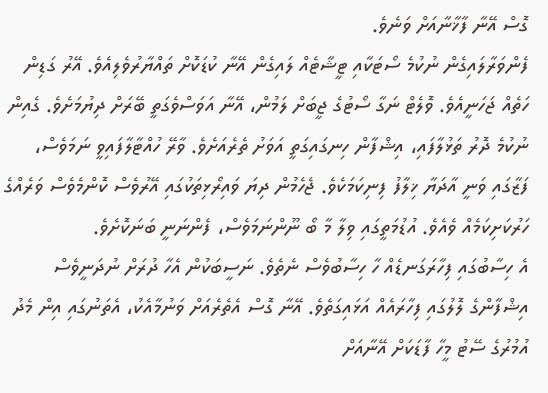ގޮސް އޭނާ ފާޚާނާއަށް ވަނެވެ.
ފެންވަރާލައިގެން ނުކުމެ ސޯޓަކާއި ޓީޝާޓެއް ލައިގެން އޭނާ ކުޑަކޮށް ތައްޔާރުވެލިއެވެ. އޭރު ގަޑިން ހަތެއް ޖަހަނީއެވެ. ވޮލެޓް ނަގާ ސޯޓުގެ ޖީބަށް ލަމުން، އޭނާ އަވަސްވެގަތީ ބޭރަށް ދިޔުމަށެވެ. ގެއިން ނުކުމެ ދޮރު ތަޅުލާފައި، އިޝްފާން ހިނގައިގަތީ އަވަށު ތެރެއަށެވެ. ވާރޭ ހުއްޓާލާފައިވީ ނަމަވެސް، ފަޒާގައި ވަނީ އާދަޔާ ޚިލާފު ފިނިކަމަކެވެ. ޖެހެމުން ދިޔަ ވައިރޯޅިތަކުގައި އޭރުވެސް ކޮންމެވެސް ވަރެއްގެ ހަރުކަށިކަމެއް ވެއެވެ. އުޑުމަތީގައި ވިލާ މާ ބޯ ނޫންނަމަވެސް، ފެންނަނީ ބަނަކޮށެވެ.
އެ ހިސާބުގައި ފިހާރަގަނޑެއް ހާ ހިސާބުވެސް ނެތެވެ. ނަސީބަކުން އެހާ ދުރަށް ނުދަނީވެސް އިޝްފާންގެ ލޮލުގައި ފިހާރައެއް އަޅައިގަތެވެ. އޭނާ ގޮސް އެތެރެއަށް ވަނުމާއެކު، އެތަނުގައި އިން މެދު އުމުރުގެ ސޭޓު މީހާ ފާޑަކަށް އޭނާއަށް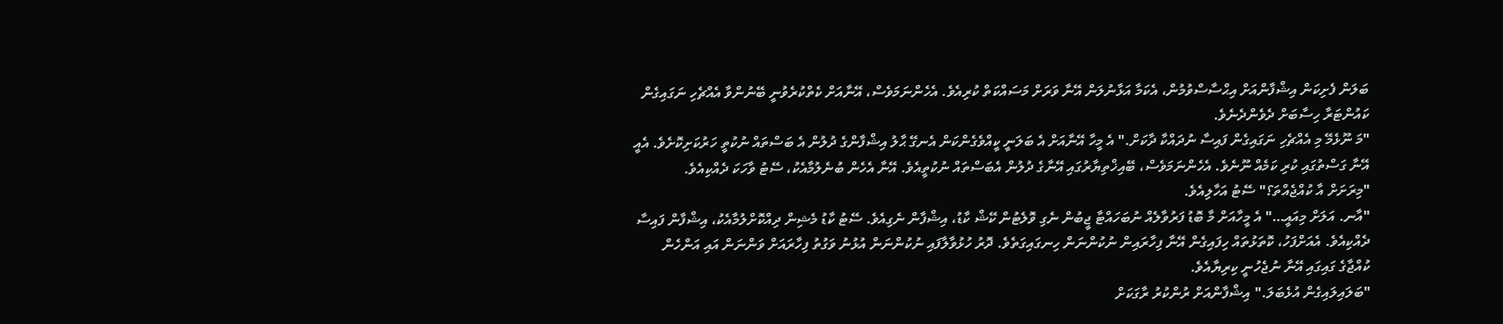ބަލަން ފެށިކަން އިޝްފާންއަށް އިޙްސާސްވުމުން، އެކަމާ އަޅާނުލަން އޭނާ ވަރަށް މަސައްކަތް ކުރިއެވެ. އެހެންނަމަވެސް، އޭނާއަށް ކެތްކުރެވުނީ ބޭނުންވާ އެއްޗެހި ނަގައިގެން ކައުންޓަރާ ހިސާބަށް ދެވެންދެނެވެ.
"މަ ނޫޅެމޭ މި އެއްޗެހި ނަގައިގެން ފައިސާ ނުދައްކާ ދާކަށް." އެ މީހާ އޭނާއަށް އެ ބަލަނީ ކީއްވެގެންކަން އެނގޭ ޙާލު އިޝްފާންގެ ދުލުން އެ ބަސްތައް ނުކުތީ ހަރުކަށިކޮށެވެ. އެއީ އޭނާ ގަސްތުގައި ކުރި ކަމެއް ނޫނެވެ. އެހެންނަމަވެސް، ބޭއިޚްތިޔާރުގައި އޭނާގެ ދުލުން އެބަސްތައް ނުކުތީއެވެ. އޭނާ އެހެން ބުނެލުމާއެކު، ސޭޓު ވާހަކަ ދެއްކިއެވެ.
"މިރަށަށް އާ ކުއްޖެއްތަ؟" ސޭޓު އަހާލިއެވެ.
"އާނ. އަލަށް މިއައީ…" އެ މީހާއަށް މާ ބޮޑު ފަރުވާލެއް ނުބަހައްޓާ ޖީބުން ނެގި ވޮލެޓުން ކޭޝް ކާޑު، އިޝްފާން ނެގިއެވެ. ސޭޓު ކާޑު މެޝިން ދިއްކޮށްލުމާއެކު، އިޝްފާން ފައިސާ ދެއްކިއެވެ. އެއަށްފަހު، ކޮތަޅުތައް ހިފައިގެން އޭނާ ފިހާރައިން ނުކުންނަން ހިނގައިގަތެވެ. ދޮރު ހުޅުވާލާފައި ނުކުންނަން އުޅުނު ވަގުތު ފިހާރައަށް ވަންނަން އައި އަންހެން ކުއްޖާގެ ގައިގައި އޭނާ ނުޖެހުނީ ކިރިޔާއެވެ.
"ބަލައިލައިގެން އުޅެބަލަ." އިޝްފާންއަށް ރުންކުރު ރާގަކަށް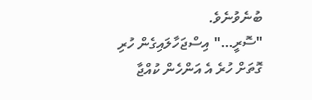ބުނެވުނެވެ.
"ސޮރީ…" އިސްޖަހާލައިގެން ހުރި ގޮތަށް ހުރެ އެ އަންހެން ކުއްޖާ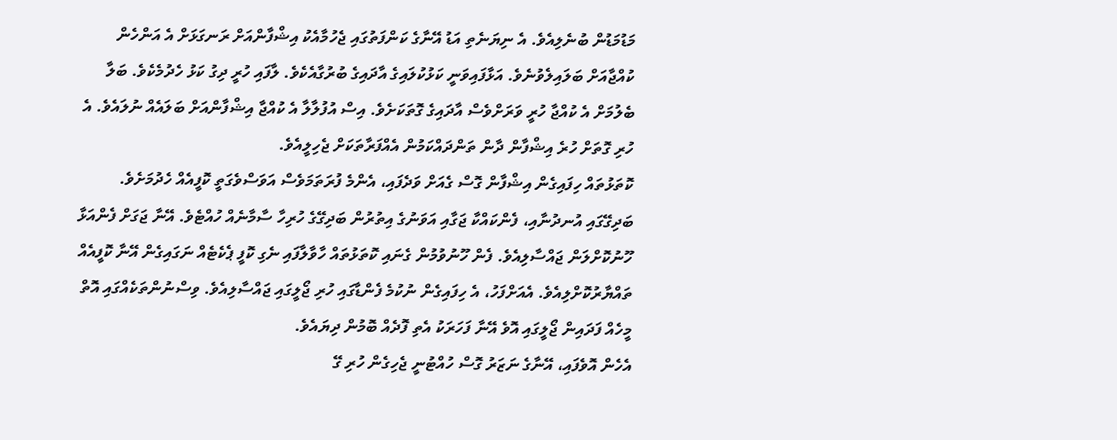މަޑުމަޑުން ބުނެލިއެވެ. އެ ނިޔަނެތި އަޑު އޭނާގެ ކަންފަތުގައި ޖެހުމާއެކު އިޝްފާންއަށް ރަނގަޅަށް އެ އަންހެން ކުއްޖާއަށް ބަލައިލެވުނެވެ. އަޅާފައިވަނީ ކަޅުކުލައިގެ އާދައިގެ ބުރުގާއެކެވެ. ލާފައި ހުރީ ދިގު ކަޅު ހެދުމެކެވެ. ބަލާ ބެލުމަށް އެ ކުއްޖާ ހުރީ ވަރަށްވެސް އާދައިގެ ގޮތަކަށެވެ. އިސް އުފުލާލާ އެ ކުއްޖާ އިޝްފާންއަށް ބަލައެއް ނުލައެވެ. އެ ހުރި ގޮތަށް ހުރެ އިޝްފާން ދާން ތަންދައްކަމުން އެއްފަރާތަކަށް ޖެހިލީއެވެ.
ކޮތަޅުތައް ހިފައިގެން އިޝްފާން ގޮސް ގެއަށް ވަދެފައި، އެންމެ ފުރަތަމަވެސް އަވަސްވެގަތީ ކޮފީއެއް ހެދުމަށެވެ. ބަދިގޭގައި އުނދުނާއި، ފެންކައްކާ ޖަގާއި އަވަނުގެ އިތުރުން ބަދިގޭގެ ހުރިހާ ސާމާނެއް ހުއްޓެވެ. އޭނާ ޖަގަށް ފެންއަޅާ ހޫނުކޮށްލަން ޖައްސާލިއެވެ. ފެން ހޫނުވުމުން ގެނައި ކޮތަޅުތައް ހާވާލާފައި ނެގި ކޮފީ ޕެކެޓެއް ނަގައިގެން އޭނާ ކޮފީއެއް ތައްޔާރުކޮށްލިއެވެ. އެއަށްފަހު، އެ ހިފައިގެން ނުކުމެ ފެންޑާގައި ހުރި ޖޯލީގައި ޖައްސާލިއެވެ. ވިސްނުންތަކެއްގައި އޮތް މީހެއް ފަދައިން ޖޯލީގައި އޮވެ އޭނާ ފަހަރަކު އެތި ފޮދެއް ބޮމުން ދިޔައެވެ.
އެހެން އޮވެފައި، އޭނާގެ ނަޒަރު ގޮސް ހުއްޓުނީ ޖެހިގެން ހުރި ގޭ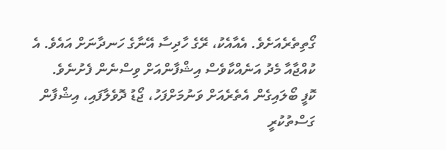ގޯތިތެރެއަށެވެ. އެއާއެކު، ރޭގެ ހާދިސާ އޭނާގެ ހަނދާނަށް އައެވެ. އެ ކުއްޖާއާ މެދު އަނެއްކާވެސް އިޝްފާންއަށް ވިސްނެން ފެށުނެވެ.
ކޮފީ ބޯލައިގެން އެތެރެއަށް ވަނުމަށްފަހު، ޖޯޑު ދޮވެލާފައި، އިޝްފާން ގަސްތުކުރީ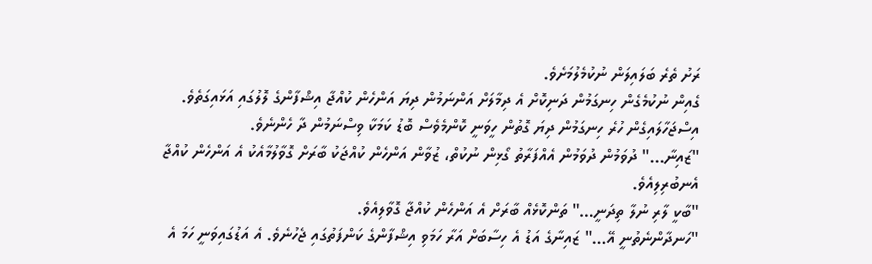ރަށު ތެރެ ބަލައިލަން ނުކުމެލުމަށެވެ.
ގެއިން ނުކުމެގެން ހިނގަމުން ދަނިކޮށް އެ ދިމާލަށް އަންނަމުން ދިޔަ އަންހެން ކުއްޖާ އިޝްފާންގެ ލޮލުގައި އަޅައިގަތެވެ. އިސްޖަހާލައިގެން ހުރެ ހިނގަމުން ދިޔަ ގޮތުން ހީވަނީ ކޮންމެވެސް ބޮޑު ކަމަކާ ވިސްނަމުން ދާ ހެންނެވެ.
"ޒައިނާ..." ދުވަމުން ދުވަމުން އެއްފަރާތު ގޯޅިން ނުކުތް، ޒުވާން އަންހެން ކުއްޖަކު ބާރަށް ގޮވާލުމާއެކު އެ އަންހެން ކުއްޖާ އެނބުރިލިއެވެ.
"ބާކީ ލާރި ނުލާ ތިދަނީ…" ތަންކޮޅެއް ބާރަށް އެ އަންހެން ކުއްޖާ ގޮވާލިއެވެ.
"ހަނދާންނެތުނީ އޭ…" ޒައިނާގެ އަޑު އެ ހިސާބަށް އަރާ ހަމަވި އިޝްފާންގެ ކަންފަތުގައި ޖެހުނެވެ. އެ އަޑުގައިވަނީ ހަމަ އެ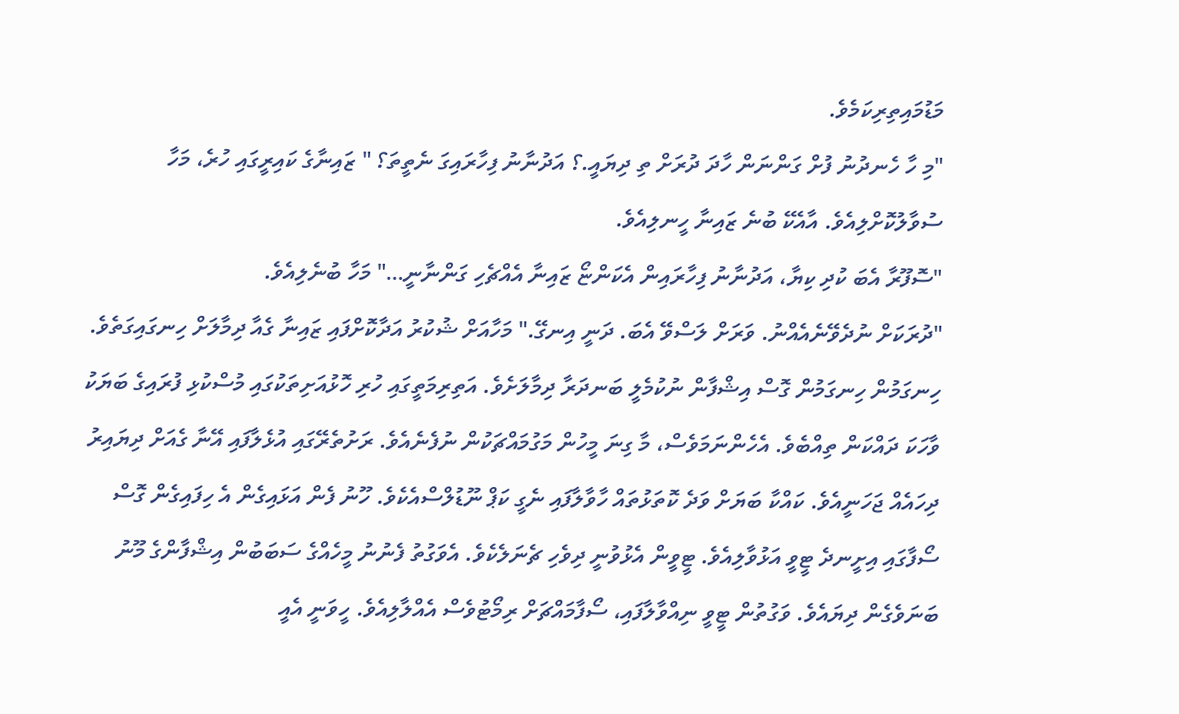މަޑުމައިތިރިކަމެވެ.
"މި ހާ ހެނދުނު ފުށް ގަންނަން ހާދަ ދުރަށް ތި ދިޔައީ.؟ އަދުނާނު ފިހާރައިގަ ނެތީތަ؟ " ޒައިނާގެ ކައިރީގައި ހުރެ، މަހާ ސުވާލުކޮށްލިއެވެ. އާއެކޭ ބުނެ ޒައިނާ ހީނލިއެވެ.
"ސޮފޫރާ އެބަ ކުދި ކިޔާ، އަދުނާނު ފިހާރައިން އެކަންޏޯ ޒައިނާ އެއްޗެހި ގަންނާނީ…" މަހާ ބުނެލިއެވެ.
"ދުރަކަށް ނުދެވޭނެއެއްނު. ވަރަށް ލަސްވޭ އެބަ. ދަނީ އިނގޭ." މަހާއަށް ޝުކުރު އަދާކޮށްފައި ޒައިނާ ގެއާ ދިމާލަށް ހިނގައިގަތެވެ.
ހިނގަމުން ހިނގަމުން ގޮސް އިޝްފާން ނުކުމެލީ ބަނދަރާ ދިމާލަށެވެ. އަތިރިމަތީގައި ހުރި ހޮޅުއަށިތަކުގައި މުސްކުޅި ފުރައިގެ ބަޔަކު ވާހަކަ ދައްކަން ތިއްބެވެ. އެހެންނަމަވެސް، މާ ގިނަ މީހުން މަގުމައްޗަކުން ނުފެނެއެވެ. ރަށުތެރޭގައި އުޅެލާފައި އޭނާ ގެއަށް ދިޔައިރު ދިހައެއް ޖަހަނީއެވެ. ކައްކާ ބަޔަށް ވަދެ ކޮތަޅުތައް ހާވާލާފައި ނެގީ ކަޕް ނޫޑުލްސްއެކެވެ. ހޫނު ފެން އަޅައިގެން އެ ހިފައިގެން ގޮސް ސޯފާގައި އިށީނދެ ޓީވީ އަޅުވާލިއެވެ. ޓީވީން އެޅުވުނީ ދިވެހި ޗެނަލެކެވެ. އެވަގުތު ފެނުނު މީހެއްގެ ސަބަބުން އިޝްފާންގެ މޫނު ބަނަވެގެން ދިޔައެވެ. ވަގުތުން ޓީވީ ނިއްވާލާފައި، ސޯފާމައްޗަށް ރިމޯޓުވެސް އެއްލާލިއެވެ. ހީވަނީ އެއީ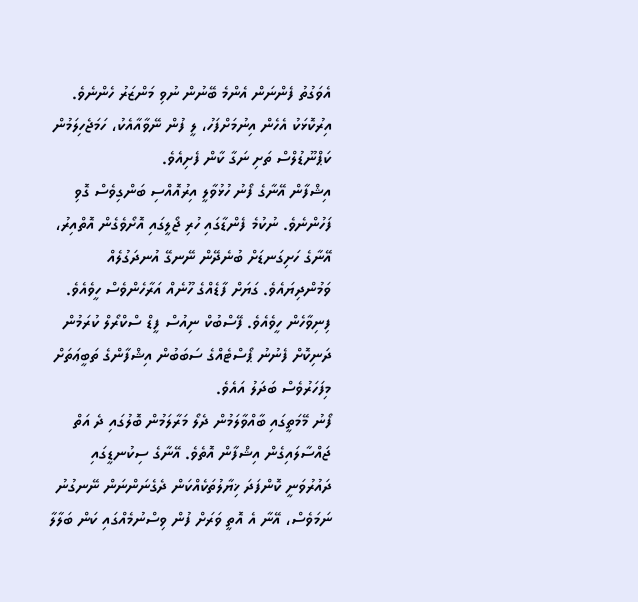އެވަގުތު ފެންނަން އެންމެ ބޭނުން ނުވި މަންޒަރު ހެންނެވެ. އިރުކޮޅަކު އެހެން އިނުމަށްފަހު، ލީ ފުން ނޭވާއާއެކު، ހަމަޖެހިލަމުން ކަޕްނޫޑުލްސް ތަށި ނަގާ ކާން ފެށިއެވެ.
އިޝްފާން އޭނާގެ ފޯނު ހުޅުވާލީ އިރުއޮއްސި ބަންގިވެސް ގޮވި ފަހުންނެވެ. ނުކުމެ ފެންޑާގައި ހުރި ޖޯލީގައި އޮށޯވެގެން އޮތްއިރު، އޭނާގެ ހަށިގަނޑަށް ބުނެދޭން ނޭނގޭ އުނދަގުލެއް ވަމުންދިޔައެވެ. ގަޔަށް ފާޑެއްގެ ހޫނެއް އަރާހެންވެސް ހީވެއެވެ. ފިނިވާހެން ހީވެއެވެ. ފޭސްބުކް ނިއުސް ފީޑް ސްކްރޯލް ކުރަމުން ދަނިކޮށް ފެނުނު ޕޯސްޓެއްގެ ސަބަބުން އިޝްފާންގެ ތަބީޢަތަށް މިފަހަރުވެސް ބަދަލު އައެވެ.
ފޯނު މޭމަތީގައި ބާއްވާލަމުން ދެލޯ މަރާލަމުން ބޮލުގައި ދެ އަތް ޖައްސާލައިގެން އިޝްފާން އޮތެވެ. އޭނާގެ ސިކުނޑީގައި ދައުރުވަނީ ކޮންފަދަ ޚިޔާލުތަކެއްކަން ދެގެނަންނަން ނޭނގުނު ނަމަވެސް، އޭނާ އެ އޮތީ ވަރަށް ފުން ވިސްނުމެއްގައި ކަން ބަލާލާ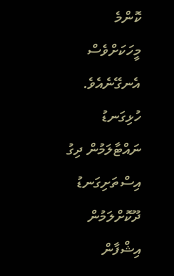ކޮންމެ މީހަކަށްވެސް އެނގޭނެއެވެ. ހުޅިގަނޑު ނައްޓާލަމުން ދިގު އިސްތަށިގަނޑު ދޫކޮށްލަމުން އިޝްފާން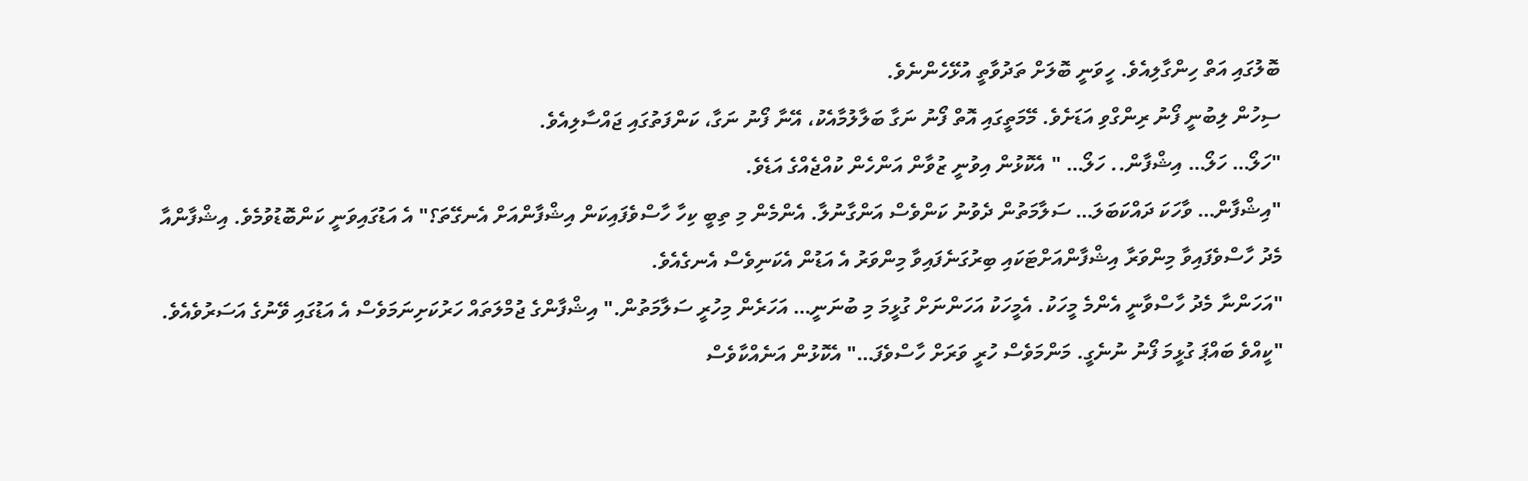ބޮލުގައި އަތް ހިންގާލިއެވެ. ހީވަނީ ބޮލަށް ތަދުވާތީ އުޅޭހެންނެވެ.
ސިހުން ލިބުނީ ފޯނު ރިންގްވި އަޑަށެވެ. މޭމަތީގައި އޮތް ފޯނު ނަގާ ބަލާލުމާއެކު، އޭނާ ފޯނު ނަގާ، ކަންފަތުގައި ޖައްސާލިއެވެ.
"ހަލޯ… ހަލޯ… އިޝްފާން.. ހަލޯ… " އެކޮޅުން އިވުނީ ޒުވާން އަންހެން ކުއްޖެއްގެ އަޑެވެ.
"އިޝްފާން… ވާހަކަ ދައްކަބަލަ… ސަލާމަތުން ދެވުނު ކަންވެސް އަންގާނުލާ. އެންމެން މި ތިބީ ކިހާ ހާސްވެފައިކަން އިޝްފާންއަށް އެނގޭތަ؟" އެ އަޑުގައިވަނީ ކަންބޮޑުވުމެވެ. އިޝްފާންއާ މެދު ހާސްވެފައިވާ މިންވަރާ އިޝްފާންއަށްޓަކައި ބިރުގަނެފައިވާ މިންވަރު އެ އަޑުން އެކަނިވެސް އެނގެއެވެ.
"އަހަންނާ މެދު ހާސްވާނީ އެންމެ މީހަކު. އެމީހަކު އަހަންނަށް ގުޅީމަ މި ބުނަނީ… އަހަރެން މިހުރީ ސަލާމަތުން." އިޝްފާންގެ ޖުމްލަތައް ހަރުކަށިނަމަވެސް އެ އަޑުގައި ވޭނުގެ އަސަރުވެއެވެ.
"ކީއްވެ ބައްޕަ ގުޅީމަ ފޯނު ނުނެގީ. މަންމަވެސް ހުރީ ވަރަށް ހާސްވެފަ…" އެކޮޅުން އަނެއްކާވެސް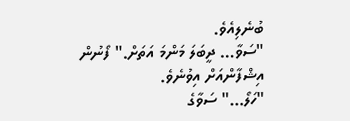ބުނެލިއެވެ.
"ސަވާ… ދީބަލަ މަންމަ އަތަށް." ފޯނުން އިޝްފާންއަށް އިވުނެވެ.
"ހަލޯ…" ސަވާގެ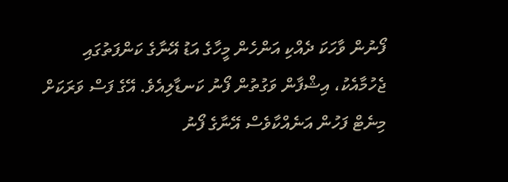ފޯނުން ވާހަކަ ދެއްކި އަންހެން މީހާގެ އަޑު އޭނާގެ ކަންފަތުގައި ޖެހުމާއެކު، އިޝްފާން ވަގުތުން ފޯނު ކަނޑާލިއެވެ. އޭގެ ފަސް ވަރަކަށް މިނެޓް ފަހުން އަނެއްކާވެސް އޭނާގެ ފޯނު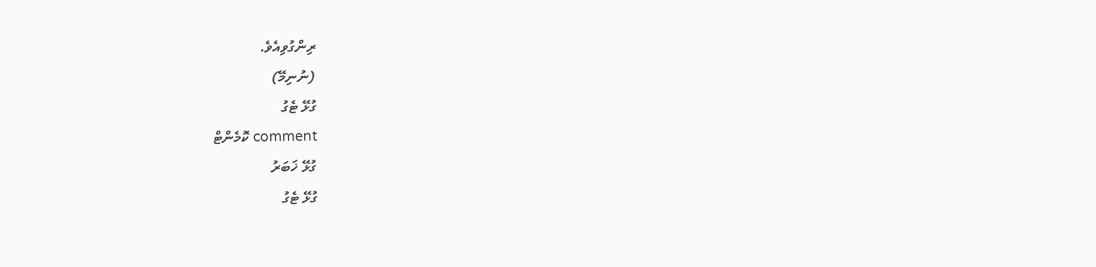ރިންގުވިއެވެ.
(ނުނިމޭ)
ގުޅޭ ޓެގު
comment ކޮމެންޓް
ގުޅޭ ޚަބަރު
ގުޅޭ ޓެގު